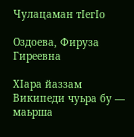Чулацаман тӀегӀо

Оздоева, Фируза Гиреевна

ХӀара йаззам Википеди чуьра бу — маьрша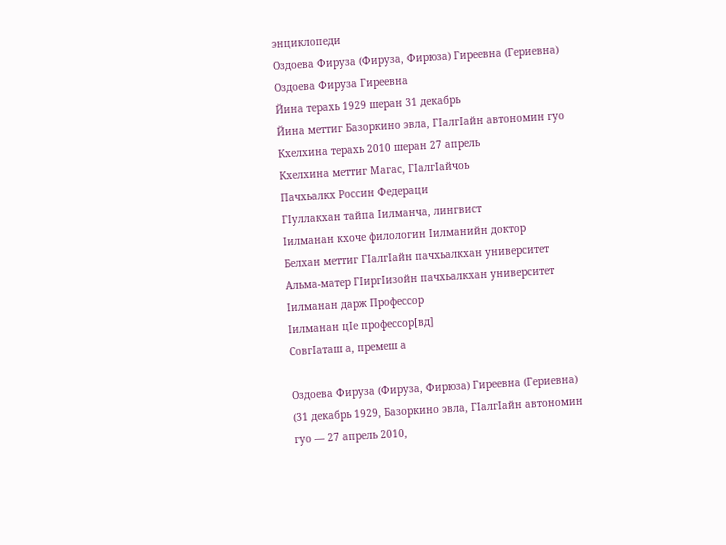энциклопеди
Оздоева Фируза (Фируза, Фирюза) Гиреевна (Гериевна)
Оздоева Фируза Гиреевна
Йина терахь 1929 шеран 31 декабрь
Йина меттиг Базоркино эвла, ГӀалгӀайн автономин гуо
Кхелхина терахь 2010 шеран 27 апрель
Кхелхина меттиг Магас, ГӀалгӀайчоь
Пачхьалкх Россин Федераци
ГӀуллакхан тайпа Ӏилманча, лингвист
Ӏилманан кхоче филологин Ӏилманийн доктор
Белхан меттиг ГӀалгӀайн пачхьалкхан университет
Альма-матер ГӀиргӀизойн пачхьалкхан университет
Ӏилманан дарж Профессор
Ӏилманан цӀе профессор[вд]
СовгӀаташ а, премеш а

Оздоева Фируза (Фируза, Фирюза) Гиреевна (Гериевна) (31 декабрь 1929, Базоркино эвла, ГӀалгӀайн автономин гуо — 27 апрель 2010,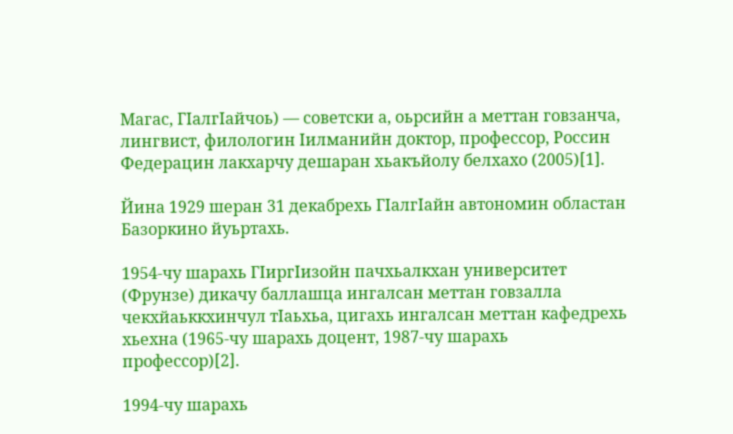Магас, ГӀалгӀайчоь) — советски а, оьрсийн а меттан говзанча, лингвист, филологин Ӏилманийн доктор, профессор, Россин Федерацин лакхарчу дешаран хьакъйолу белхахо (2005)[1].

Йина 1929 шеран 31 декабрехь ГӀалгӀайн автономин областан Базоркино йуьртахь.

1954-чу шарахь ГӀиргӀизойн пачхьалкхан университет (Фрунзе) дикачу баллашца ингалсан меттан говзалла чекхйаьккхинчул тӀаьхьа, цигахь ингалсан меттан кафедрехь хьехна (1965-чу шарахь доцент, 1987-чу шарахь профессор)[2].

1994-чу шарахь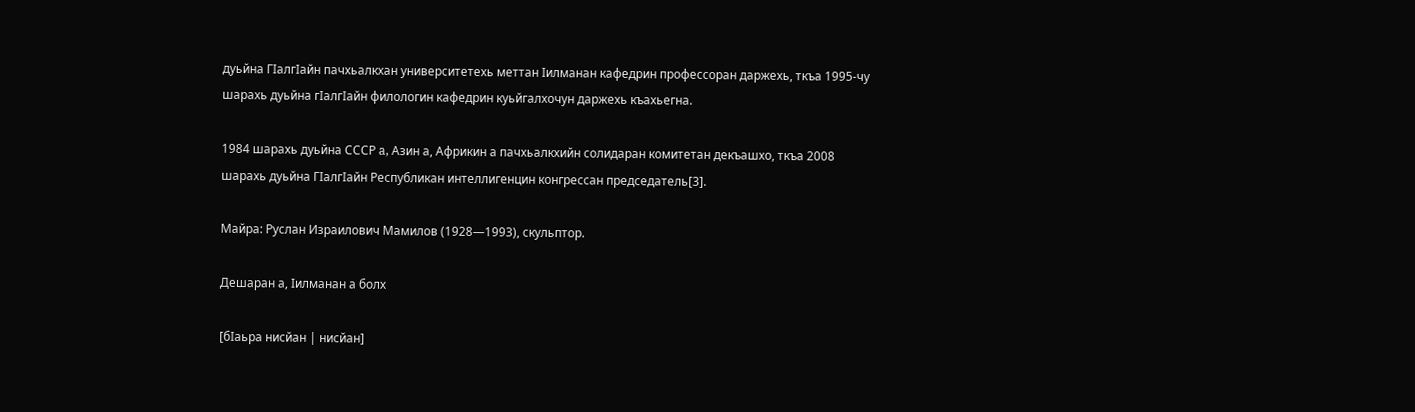дуьйна ГӀалгӀайн пачхьалкхан университетехь меттан Ӏилманан кафедрин профессоран даржехь, ткъа 1995-чу шарахь дуьйна гӀалгӀайн филологин кафедрин куьйгалхочун даржехь къахьегна.

1984 шарахь дуьйна СССР a, Азин а, Африкин а пачхьалкхийн солидаран комитетан декъашхо, ткъа 2008 шарахь дуьйна ГӀалгӀайн Республикан интеллигенцин конгрессан председатель[3].

Майра: Руслан Израилович Мамилов (1928—1993), скульптор.

Дешаран а, Ӏилманан а болх

[бӀаьра нисйан | нисйан]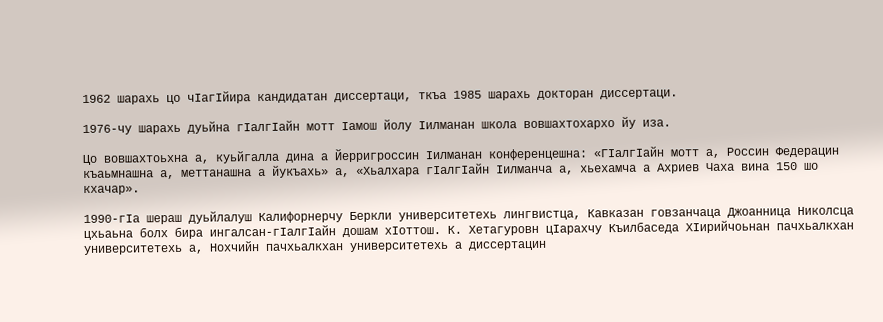1962 шарахь цо чӀагӀйира кандидатан диссертаци, ткъа 1985 шарахь докторан диссертаци.

1976-чу шарахь дуьйна гӀалгӀайн мотт Ӏамош йолу Ӏилманан школа вовшахтохархо йу иза.

Цо вовшахтоьхна а, куьйгалла дина а Йерригроссин Ӏилманан конференцешна: «ГӀалгӀайн мотт а, Россин Федерацин къаьмнашна а, меттанашна а йукъахь» а, «Хьалхара гӀалгӀайн Ӏилманча а, хьехамча а Ахриев Чаха вина 150 шо кхачар».

1990-гӀа шераш дуьйлалуш Калифорнерчу Беркли университетехь лингвистца, Кавказан говзанчаца Джоанница Николсца цхьаьна болх бира ингалсан-гӀалгӀайн дошам хӀоттош. К. Хетагуровн цӀарахчу Къилбаседа ХӀирийчоьнан пачхьалкхан университетехь а, Нохчийн пачхьалкхан университетехь а диссертацин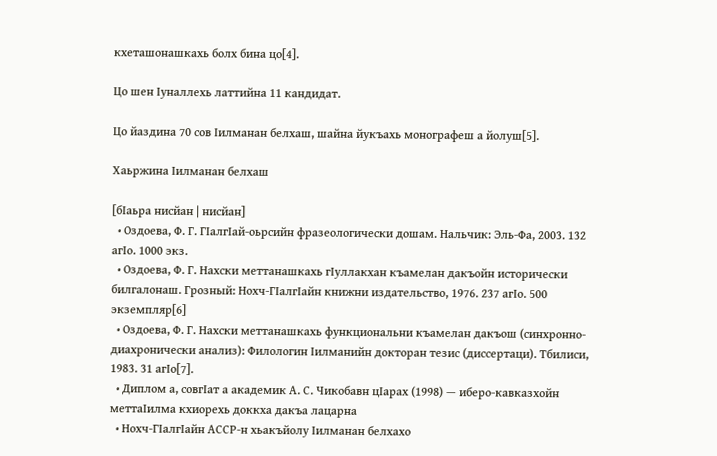кхеташонашкахь болх бина цо[4].

Цо шен Ӏуналлехь латтийна 11 кандидат.

Цо йаздина 70 сов Ӏилманан белхаш, шайна йукъахь монографеш а йолуш[5].

Хаьржина Ӏилманан белхаш

[бӀаьра нисйан | нисйан]
  • Оздоева, Ф. Г. ГӀалгӀай-оьрсийн фразеологически дошам. Нальчик: Эль-Фа, 2003. 132 агӀо. 1000 экз.
  • Оздоева, Ф. Г. Нахски меттанашкахь гӀуллакхан къамелан дакъойн исторически билгалонаш. Грозный: Нохч-ГӀалгӀайн книжни издательство, 1976. 237 агӀо. 500 экземпляр[6]
  • Оздоева, Ф. Г. Нахски меттанашкахь функциональни къамелан дакъош (синхронно-диахронически анализ): Филологин Ӏилманийн докторан тезис (диссертаци). Тбилиси, 1983. 31 агӀо[7].
  • Диплом а, совгӀат а академик А. С. Чикобавн цӀарах (1998) — иберо-кавказхойн меттаӀилма кхиорехь доккха дакъа лацарна
  • Нохч-ГӀалгӀайн АССР-н хьакъйолу Ӏилманан белхахо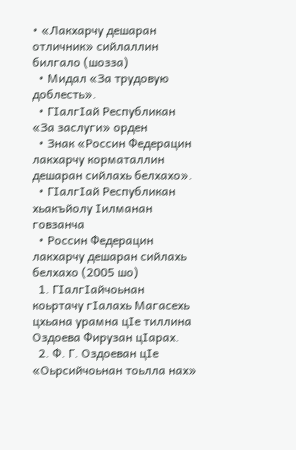• «Лакхарчу дешаран отличник» сийлаллин билгало (шозза)
  • Мидал «За трудовую доблесть».
  • ГӀалгӀай Республикан «За заслуги» орден
  • Знак «Россин Федерацин лакхарчу корматаллин дешаран сийлахь белхахо».
  • ГӀалгӀай Республикан хьакъйолу Ӏилманан говзанча
  • Россин Федерацин лакхарчу дешаран сийлахь белхахо (2005 шо)
  1. ГӀалгӀайчоьнан коьртачу гӀалахь Магасехь цхьана урамна цӀе тиллина Оздоева Фирузан цӀарах.
  2. Ф. Г. Оздоеван цӀе «Оьрсийчоьнан тоьлла нах»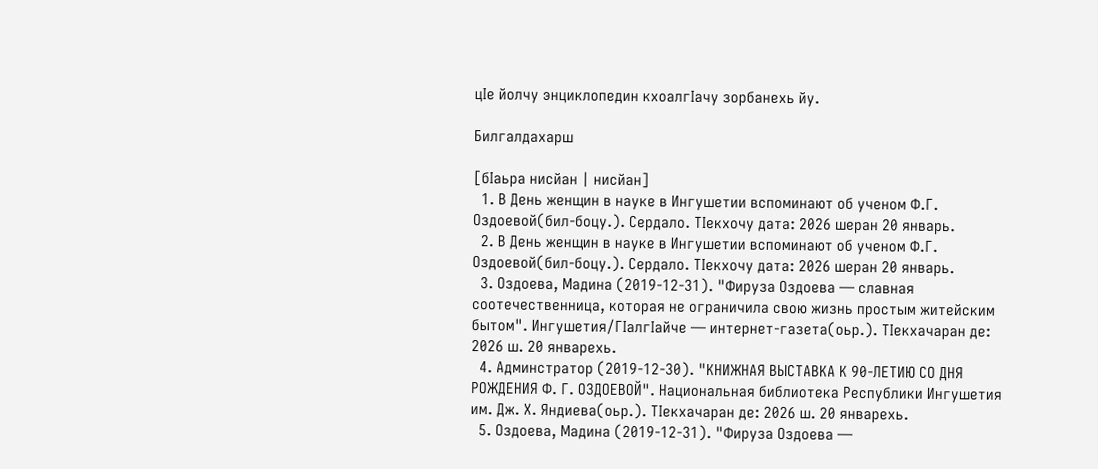цӀе йолчу энциклопедин кхоалгӀачу зорбанехь йу.

Билгалдахарш

[бӀаьра нисйан | нисйан]
  1. В День женщин в науке в Ингушетии вспоминают об ученом Ф.Г. Оздоевой(бил-боцу.). Сердало. ТӀекхочу дата: 2026 шеран 20 январь.
  2. В День женщин в науке в Ингушетии вспоминают об ученом Ф.Г. Оздоевой(бил-боцу.). Сердало. ТӀекхочу дата: 2026 шеран 20 январь.
  3. Оздоева, Мадина (2019-12-31). "Фируза Оздоева — славная соотечественница, которая не ограничила свою жизнь простым житейским бытом". Ингушетия/ГIалгIайче — интернет-газета(оьр.). ТӀекхачаран де: 2026 ш. 20 январехь.
  4. Админстратор (2019-12-30). "КНИЖНАЯ ВЫСТАВКА К 90-ЛЕТИЮ СО ДНЯ РОЖДЕНИЯ Ф. Г. ОЗДОЕВОЙ". Национальная библиотека Республики Ингушетия им. Дж. Х. Яндиева(оьр.). ТӀекхачаран де: 2026 ш. 20 январехь.
  5. Оздоева, Мадина (2019-12-31). "Фируза Оздоева —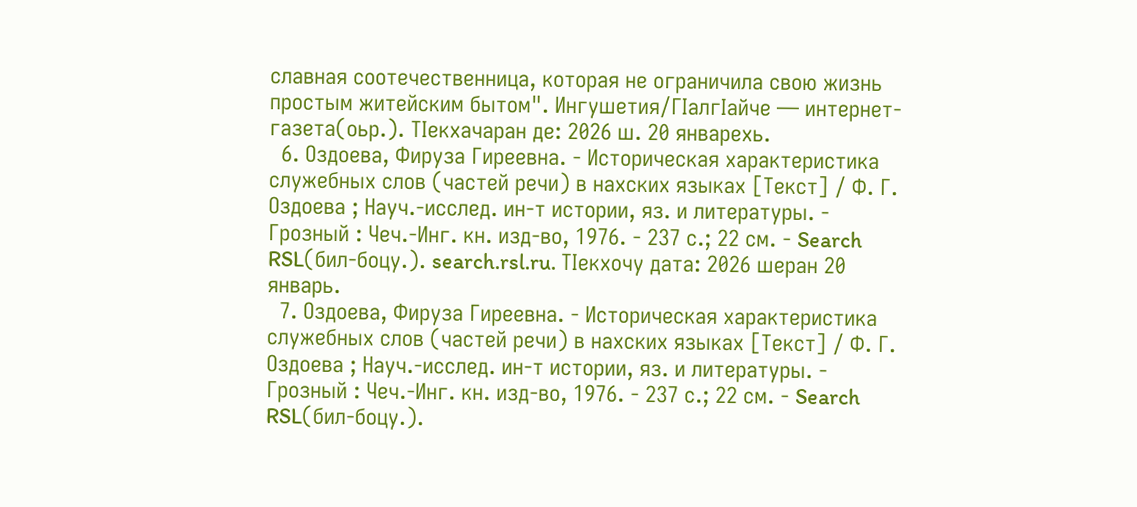славная соотечественница, которая не ограничила свою жизнь простым житейским бытом". Ингушетия/ГIалгIайче — интернет-газета(оьр.). ТӀекхачаран де: 2026 ш. 20 январехь.
  6. Оздоева, Фируза Гиреевна. - Историческая характеристика служебных слов (частей речи) в нахских языках [Текст] / Ф. Г. Оздоева ; Науч.-исслед. ин-т истории, яз. и литературы. - Грозный : Чеч.-Инг. кн. изд-во, 1976. - 237 с.; 22 см. - Search RSL(бил-боцу.). search.rsl.ru. ТӀекхочу дата: 2026 шеран 20 январь.
  7. Оздоева, Фируза Гиреевна. - Историческая характеристика служебных слов (частей речи) в нахских языках [Текст] / Ф. Г. Оздоева ; Науч.-исслед. ин-т истории, яз. и литературы. - Грозный : Чеч.-Инг. кн. изд-во, 1976. - 237 с.; 22 см. - Search RSL(бил-боцу.).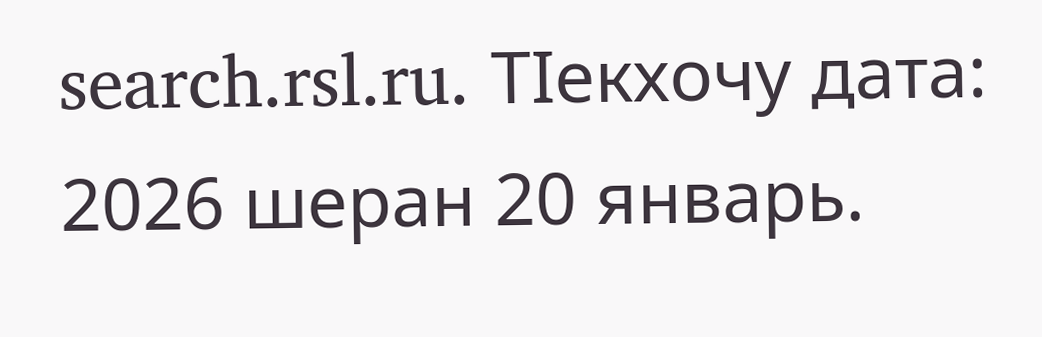search.rsl.ru. ТӀекхочу дата: 2026 шеран 20 январь.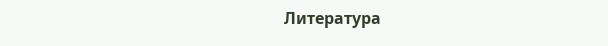Литература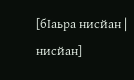[бӀаьра нисйан | нисйан]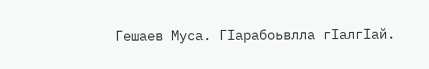Гешаев Муса. ГӀарабоьвлла гӀалгӀай.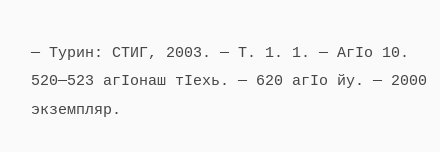— Турин: СТИГ, 2003. — Т. 1. 1. — АгӀо 10. 520—523 агӀонаш тӀехь. — 620 агӀо йу. — 2000 экземпляр.